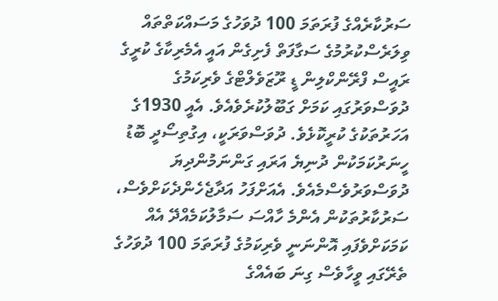ސަރުކާރެއްގެ ފުރަތަމަ 100 ދުވަހުގެ މަސައްކަތްތައް ވިލަރެސްކުރުމުގެ ސަގާފަތް ފެށިގެން އައީ އެމެރިކާގެ ކުރީގެ ރައީސް ފްރޭންކްލިން ޑީ ރޫޒަވެލްޓްގެ ވެރިކަމުގެ ދުވަސްވަރުގައި ކަމަށް ގަބޫލުކުރެވެއެވެ. އެއީ 1930ގެ އަހަރުތަކުގެ ކުރީކޮޅެވެ. ދުވަސްވަރަކީ، އިގުތިސޯދީ ބޮޑު ހީނަރުކަމަކުން ދުނިޔެ އަރައި ގަންނަމުންދިޔަ ދުވަސްވަރުވެސްމެއެވެ. އެއަށްފަހު އަދާޖެހެންދެކަށްވެސް، ސަރުކާރުތަކުން އެންމެ ހާއްސަ ސަމާލުކަމެއްދޭ އެއް ކަމަކަށްވެފައި އޮންނަނީ ވެރިކަމުގެ ފުރަތަމަ 100 ދުވަހުގެ ތެރޭގައި ވީހާވެސް ގިނަ ބައެއްގެ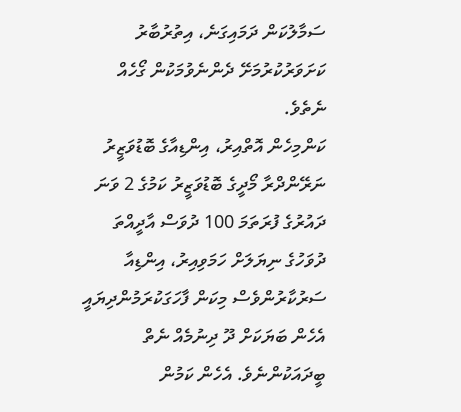ސަމާލުކަން ދަމައިގަނެ، އިތުރުބާރު ކަށަވަރުކުރުމަށޭ ދެންނެވުމަކުން ގޯހެއް ނެތެވެ.
ކަންމިހެން އޮތްއިރު، އިންޑިއާގެ ބޮޑުވަޒީރު ނަރޭންދްރާ މޯދީގެ ބޮޑުވަޒީރު ކަމުގެ 2 ވަނަ ދައުރުގެ ފުރަތަމަ 100 ދުވަސް އާދީއްތަ ދުވަހުގެ ނިޔަލަށް ހަމަވިއިރު، އިންޑިއާ ސަރުކާރުންވެސް މިކަން ފާހަގަކުރަމުންދިޔައީ އެހެން ބަޔަކަށް ދޫ ދިނުމެއް ނެތް ބީދައަކުންނެވެ. އެހެން ކަމުން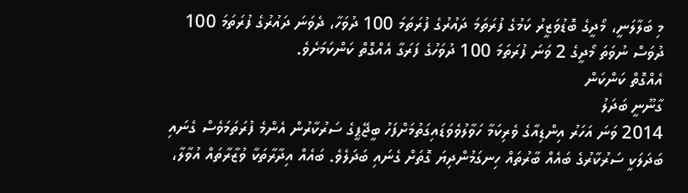މި ބަލާލަނީ، މޯދީގެ ބޮޑުވަޒީރު ކަމުގެ ފުރަތަމަ ދައުރުގެ ފުރަތަމަ 100 ދުވަހާ، ދެވަނަ ދައުރުގެ ފުރަތަމަ 100 ދުވަސް ނުވަތަ މޯދީގެ 2 ވަނަ ފުރަތަމަ 100 ދުވަހުގެ ފަރަގާ އެއްގޮތް ކަންކަމަށެވެ.
އެއްގޮތް ކަންކަން
ގާނޫނީ ބަދަލު
2014 ވަނަ އަހަރު އިންޑިއާގެ ވެރިކަމާ ހަވާލުވެވަޑައިގަތުމަށްފަހު ބީޖޭޕީގެ ސަރުކާރުން އެންމެ ފުރަތަމަވެސް ގެނައި ބަދަލަކީ ސަރުކާރުގެ ބައެއް ބާރުތައް ހިނގަމުންދިޔަ ގޮތަށް ގެނައި ބަދަލެވެ. ބައެއް އިދާރާތަކާ ވުޒާރާތައް އުވާލާ،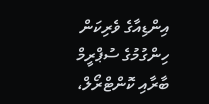އިންޑިއާގެ ވެރިކަން ހިންގުމުގެ ސުޕްރީމް ބާރާއި ކޮންޓްރޯލް،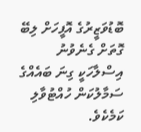ބޮޑުވަޒީރުގެ އޮފީހަށް ލިބޭ ގޮތަށް ގެނެވުނު އިސްލާހަކީ ގިނަ ބައެއްގެ ސަމާލުކަން ހުއްޓުވާލި ކަމެކެވެ.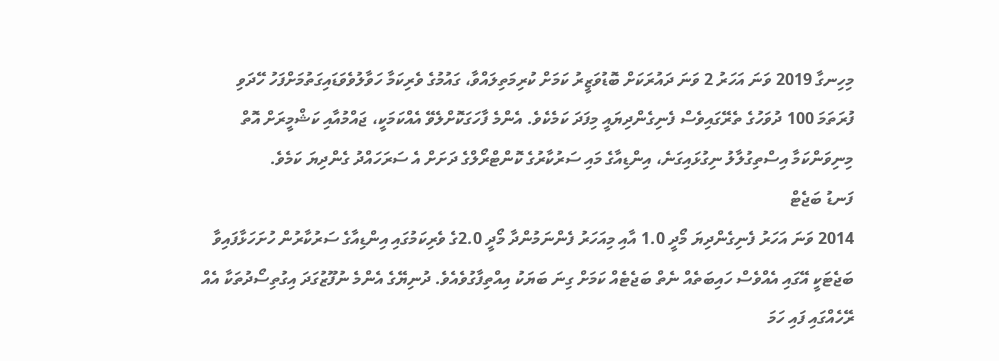މިހިނގާ 2019 ވަނަ އަހަރު 2 ވަނަ ދައުރަކަށް ބޮޑުވަޒީރު ކަމަށް ކުރިމަތިލައްވާ، ގައުމުގެ ވެރިކަމާ ހަވާލުވެވަޑައިގަތުމަށްފަހު ހޭދަވި ފުރަތަމަ 100 ދުވަހުގެ ތެރޭގައިވެސް ފެނިގެންދިޔައީ މިފަދަ ކަމެކެވެ. އެންމެ ފާހަގަކޮށްލެވޭ އެއްކަމަކީ، ޖައްމުއާއި ކަޝްމީރަށް އޮތް މިނިވަންކަމާ އިސްތިގުލާލު ނިގުޅައިގަނެ، އިންޑިއާގެ މައި ސަރުކާރުގެ ކޮންޓްރޯލްގެ ދަށަށް އެ ސަރަހައްދު ގެންދިޔަ ކަމެވެ.
ފަނޑު ބަޖެޓް
2014 ވަނަ އަހަރު ފެނިގެންދިޔަ މޯދީ 1.0 އާއި މިއަހަރު ފެންނަމުންދާ މޯދީ 2.0ގެ ވެރިކަމުގައި އިންޑިއާގެ ސަރުކާރުން ހުށަހަޅާފައިވާ ބަޖެޓަކީ އޭގައި އެއްވެސް ހައިބަތެއް ނެތް ބަޖެޓެއް ކަމަށް ގިނަ ބަޔަކު އިއްތިފާގުވެއެވެ. ދުނިޔޭގެ އެންމެ ނުފޫޒުގަދަ އިގުތިސޯދުތަކާ އެއް ރޭހެއްގައި ފައި ހަމަ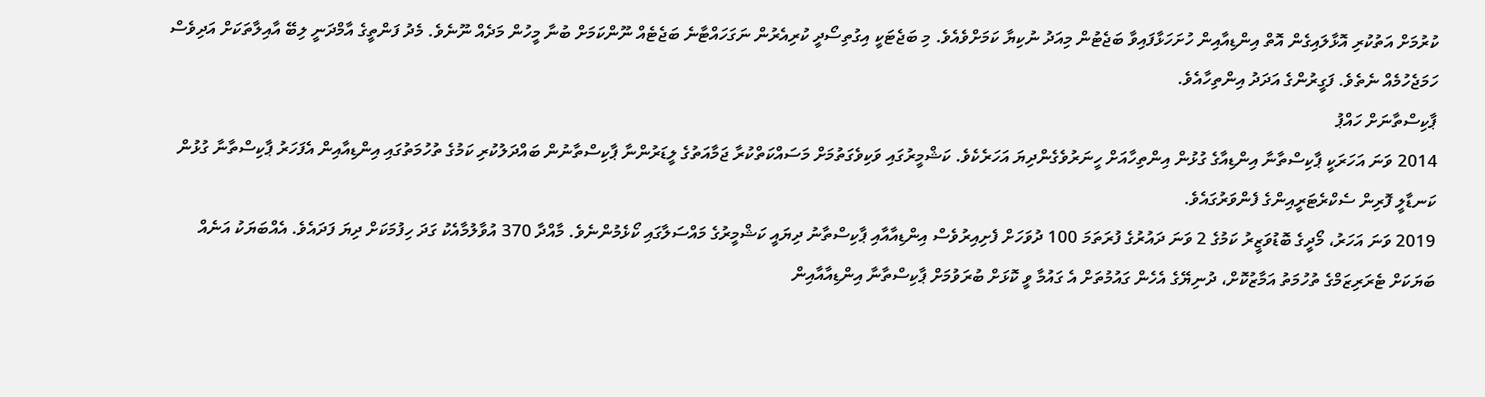ކުރުމަށް އަތުކުރި އޮޅާލައިގެން އޮތް އިންޑިއާއިން ހުށަހަޅާފައިވާ ބަޖެޓުން މިއަދު ނުކިޔާ ކަމަށްވެއެވެ. މި ބަޖެޓަކީ އިގުތިސޯދީ ކުރިއެރުން ނަގަހައްޓާނެ ބަޖެޓެއް ނޫންކަމަށް ބުނާ މީހުން މަދެއް ނޫނެވެ. މެދު ފަންތީގެ އާމްދަނީ ލިބޭ އާއިލާތަކަށް އަދިވެސް ހަމަޖެހުމެއް ނެތެވެ. ފަގީރުންގެ އަދަދު އިންތިހާއެވެ.
ޕާކިސްތާނަށް ހައްޕު
2014 ވަނަ އަހަރަކީ ޕާކިސްތާނާ އިންޑިއާގެ ގުޅުން އިންތިހާއަށް ހީނަރުވެގެންދިޔަ އަހަރެކެވެ. ކަޝްމީރުގައި ވަކިވެގަތުމަށް މަސައްކަތްކުރާ ޖަމާއަތުގެ ލީޑަރުންނާ ޕާކިސްތާނުން ބައްދަލުކުރި ކަމުގެ ތުހުމަތުގައި އިންޑިއާއިން އެފަހަރު ޕާކިސްތާނާ ގުޅުން ކަނޑާލީ ފޮރިން ސެކްރެޓަރީއިންގެ ފެންވަރުގައެވެ.
2019 ވަނަ އަހަރު، މޯދީގެ ބޮޑުވަޒީރު ކަމުގެ 2 ވަނަ ދައުރުގެ ފުރަތަމަ 100 ދުވަހަށް ފެށިއިރުވެސް އިންޑިއާއާއި ޕާކިސްތާނު ދިޔައީ ކަޝްމީރުގެ މައްސަލާގައި ކޯޅެމުންނެވެ. މާއްދާ 370 އުވާލުމާއެކު ގަދަ ހިފުމަކަށް ދިޔަ ފަދައެވެ. އެއްބަޔަކު އަނެއް ބަޔަކަށް ޓެރަރިޒަމްގެ ތުހުމަތު އަމާޒުކޮށް، ދުނިޔޭގެ އެހެން ގައުމުތަށް އެ ގައުމާ ވީ ކޮޅަށް ބުރަވުމަށް ޕާކިސްތާނާ އިންޑިއާއާއިން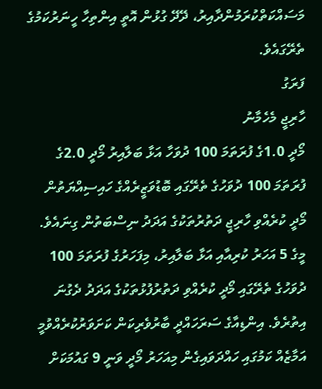މަސައްކަތްކުރަމުންދާއިރު، ދޭދޭ ގުޅުން އޮތީ އިންތިހާ ހީނަރުކަމުގެ ތެރޭގައެވެ.
ފަރަގު
ހާރިޖީ މެހެމާނު
މޯދީ 1.0ގެ ފުރަތަމަ 100 ދުވަހާ އަޅާ ބަލާއިރު މޯދީ 2.0ގެ ފުރަތަމަ 100 ދުވަހުގެ ތެރޭގައި ބޮޑުވަޒީރެއްގެ ހައިސިއްޔަތުން މޯދީ ކުރެއްވި ހާރިޖީ ދަތުރުތަކުގެ އަދަދު ނިސްބަތުން ގިނައެވެ. މީގެ 5 އަހަރު ކުރިއާއި އަޅާ ބަލާއިރު، މިފަހަރުގެ ފުރަތަމަ 100 ދުވަހުގެ ތެރޭގައި މޯދީ ކުރެއްވި ދަތުރުފުޅުތަކުގެ އަދަދު ދެގުނަ އިތުރެވެ. އިންޑިއާގެ ސަރަހައްދީ ބާރުވެރިކަން ކަށަވަރުކުރެއްވުމީ އަމާޒެއް ކަމުގައި ހައްދަވައިގެން މިއަހަރު މޯދީ ވަނީ 9 ގައުމަކަށް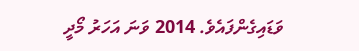ވަޑައިގެންފައެވެ. 2014 ވަނަ އަހަރު މޯދީ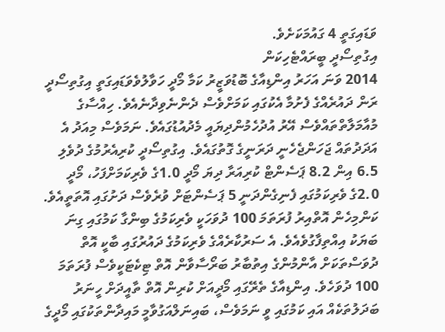ވަޑައިގަތީ 4 ގައުމަކަށެވެ.
އިގުތިސޯދީ ބީރައްޓެހިކަން
2014 ވަނަ އަހަރު އިންޑިއާގެ ބޮޑުވަޒީރު ކަމާ މޯދީ ހަވާލުވެވަޑައިގަތީ އިގުތިސޯދީ ރަން ދައުރެއްގެ ފެށުމާ އެކުގައި ކަމަށްވެސް ދެންނެވިދާނެއެވެ. ހިއްސާގެ މުއާމަލާތްތައްވެސް އޭރު އުދުހެމުންދިޔައީ މެދުއުޑުގައެވެ. ނަމަވެސް މިއަދު އެ އަދަދުތައް ޖަހަންޖެހެނީ ދަރަނީގެ ގޮތުގައެވެ. އިގުތިސޯދީ ކުރިއެރުމުގެ ދުވެލި 6.5 އިން 8.2 ޕަސެންޓް ކުރިއަރާ ދިޔަ މޯދީ 1.0ގެ ވެރިކަމަށްފަހު، މޯދީ 2.0ގެ ވެރިކަމުގައި ފެނިގެންދަނީ 5 ޕަސެންޓަށް ވުރެވެސް ދަށުގައި އޮތަތީއެވެ.
ކަންމިހެން އޮތްއިރު ފުރަތަމަ 100 ދުވަހަކީ ވެރިކަމުގެ ބިންގާ ކަމުގައި ގިނަ ބަޔަކު އިއްތިފާގުވެއެވެ. އެ ސަރުކާރެއްގެ ވެރިކަމުގެ ދައުރުގައި ބާކީ އޮތް ދުވަސްތަކަށް އާންމުންގެ އިތުބާރު ބަރޯސާވާން އޮތް ޓިކެޓަކީވެސް ފުރަތަމަ 100 ދުވަހެވެ. އިންޑިއާގެ ތެރޭގައި މޯދީއަށް ކުރިން އޮތް ތާއީދަށް ހީނަރު ބަދަލުތަކެއް އައި ކަމުގައި ވީ ނަމަވެސް، ބައިނަލްއަގުވާމީ މައިދާންތަކުގައި މޯދީގެ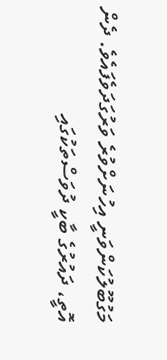މަގުބޫލުކަންވަނީ އިހުނަށްވުރެ ވަރުގަދަވެފައެވެ. ދެން އޮތީ، ދައުރުގެ ބާކީ ދުވަސްތަކުގައި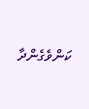ކަންވެގެންދާ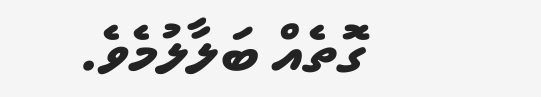ގޮތެއް ބަލާލުމެވެ.